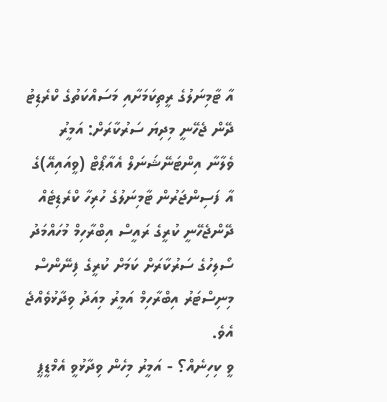އާ ޓާމިނަލުގެ ރީތިކަމަށާއި މަސައްކަތުގެ ކްރެޑިޓު ދޭން ޖެހޭނީ މިދިޔަ ސަރުކާރަށް: އަމީރު
ވެލާނާ އިންޓަނޭޝަނަލް އެއާޕޯޓް (ވީއައިއޭ)ގެ އާ ފަސިންޖަރުން ޓާމިނަލުގެ ހުރިހާ ކްރެޑިޓެއް ދޭންޖެހޭނީ ކުރީގެ ރައީސް އިބްރާހިމް މުހައްމަދު ސޯލިހުގެ ސަރުކާރަށް ކަމަށް ކުރީގެ ފިނޭންސް މިނިސްޓަރު އިބްރާހިމް އަމީރު މިއަދު ވިދާޅުވެއްޖެ އެވެ.
ވީ ކިހިނެއް؟ - އަމީރު މިހެން ވިދާޅުވީ އެމްޑީޕީ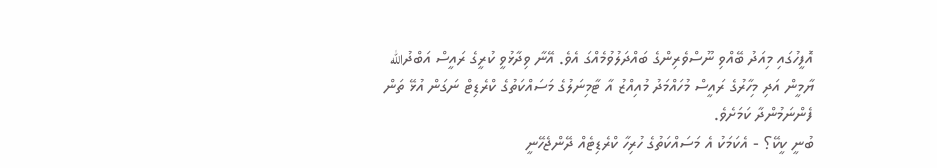އޮފީހުގައި މިއަދު ބޭއްވި ނޫސްވެރިންގެ ބައްދަލުވުމެއްގަ އެވެ. އޭނާ ވިދާޅުވީ ކުރީގެ ރައީސް އަބްދުالله ޔާމީން އަދި މިހާރުގެ ރައީސް މުހައްމަދު މުއިއްޒު އާ ޓާމިނަލުގެ މަސައްކަތުގެ ކްރެޑިޓް ނަގަން އުޅޭ ތަން ފެންނަމުންދާ ކަމަށެވެ.
ބުނީ ކީކޭ؟ - އެކަމަކު އެ މަސައްކަތުގެ ހުރިހާ ކްރެޑިޓެއް ދޭންޖެހޭނީ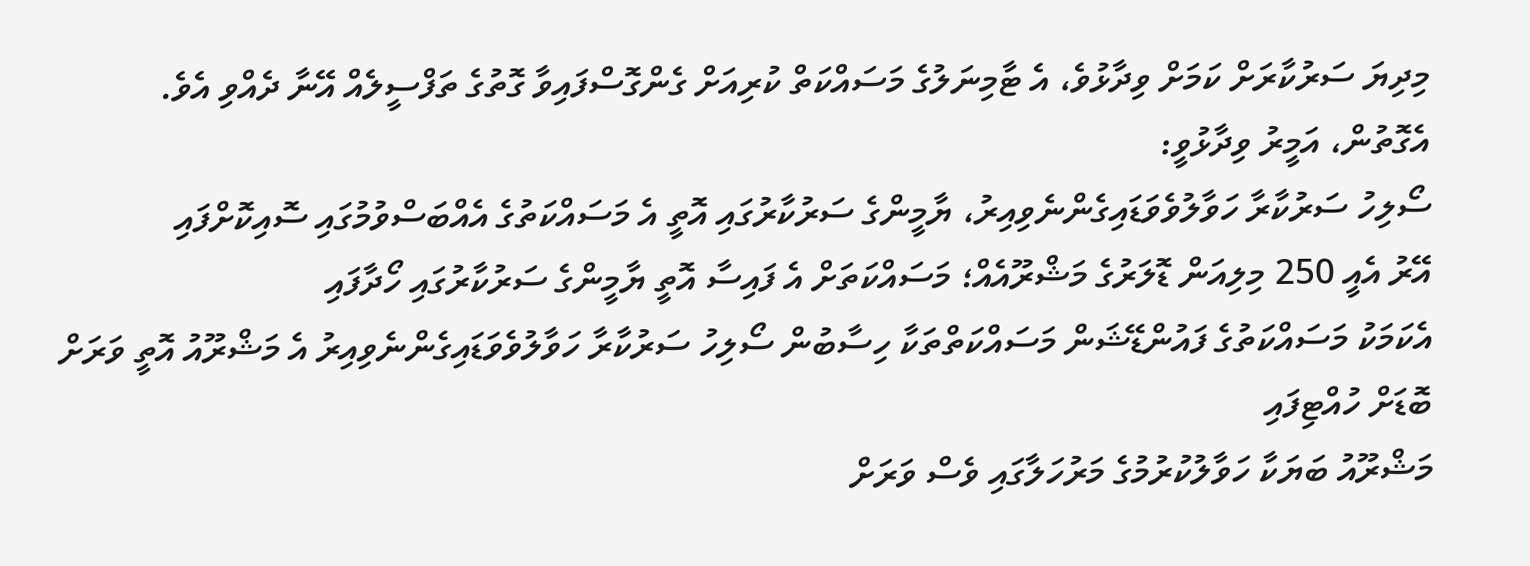މިދިޔަ ސަރުކާރަށް ކަމަށް ވިދާޅުވެ، އެ ޓާމިނަލުގެ މަސައްކަތް ކުރިއަށް ގެންގޮސްފައިވާ ގޮތުގެ ތަފްސީލެއް އޭނާ ދެއްވި އެވެ.
އެގޮތުން، އަމީރު ވިދާޅުވީ:
ސޯލިހު ސަރުކާރާ ހަވާލުވެވަޑައިގެންނެވިއިރު، ޔާމީންގެ ސަރުކާރުގައި އޮތީ އެ މަސައްކަތުގެ އެއްބަސްވުމުގައި ސޮއިކޮށްފައި
އޭރު އެއީ 250 މިލިއަން ޑޮލަރުގެ މަޝްރޫއެއް؛ މަސައްކަތަށް އެ ފައިސާ އޮތީ ޔާމީންގެ ސަރުކާރުގައި ހޯދާފައި
އެކަމަކު މަސައްކަތުގެ ފައުންޑޭޝަން މަސައްކަތްތަކާ ހިސާބުން ސޯލިހު ސަރުކާރާ ހަވާލުވެވަޑައިގެންނެވިއިރު އެ މަޝްރޫއު އޮތީ ވަރަށް ބޮޑަށް ހުއްޓިފައި
މަޝްރޫއު ބަޔަކާ ހަވާލުކުރުމުގެ މަރުހަލާގައި ވެސް ވަރަށް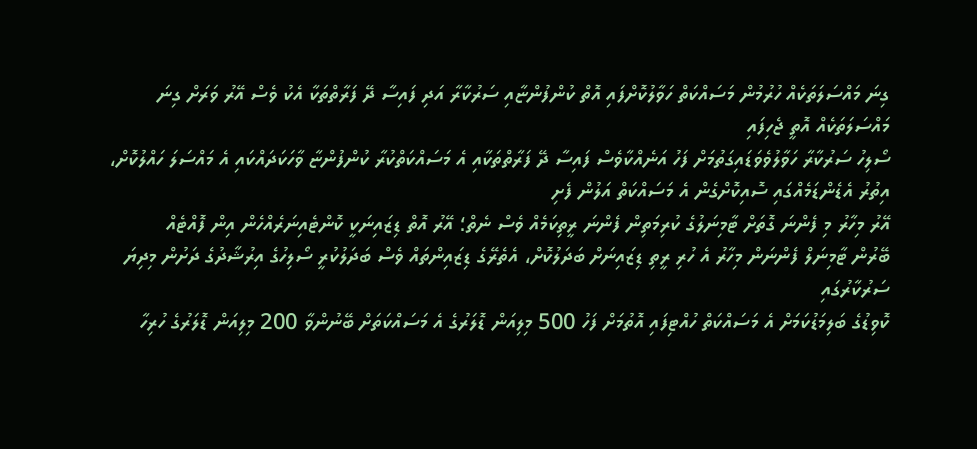ގިނަ މައްސަލަތަކެއް ހުރުމުން މަސައްކަތް ހަވާލުކޮށްފައި އޮތް ކުންފުންޏާއި ސަރުކާރާ އަދި ފައިސާ ދޭ ފަރާތްތަކާ އެކު ވެސް އޭރު ވަރަށް ގިނަ މައްސަލަތަކެއް އޮތީ ޖެހިފައި
ސޯލިހު ސަރުކާރާ ހަވާލުވެވަޑައިގަތުމަށް ފަހު އަނެއްކާވެސް ފައިސާ ދޭ ފަރާތްތަކާއި އެ މަސައްކަތްކުރާ ކުންފުންޏާ ވާހަކަދައްކައި އެ މައްސަލަ ހައްލުކޮށް، އިތުރު އެޑެންޑަމެއްގައި ސޮއިކޮށްގެން އެ މަސައްކަތް އަލުން ފެށި
އޭރު މިހާރު މި ފެންނަ ގޮތަށް ޓާމިނަލުގެ ކުރިމަތިން ފެންނަ ރީތިކަމެއް ވެސް ނެތް؛ އޭރު އޮތް ޑިޒައިނަކީ ކޮންޓެއިނަރެއްހެން އިން ފޮއްޓެއް
ބޭރުން ޓާމިނަލް ފެންނަން މިހާރު އެ ހުރި ރީތި ޑިޒައިނަށް ބަދަލުކޮށް، އެތެރޭގެ ޑިޒައިންތައް ވެސް ބަދަލުކުރީ ސޯލިހުގެ އިރުޝާދުގެ ދަށުން މިދިޔަ ސަރުކާރުގައި
ކޮވިޑުގެ ބަލިމަޑުކަމަށް އެ މަސައްކަތް ހުއްޓިފައި އޮތުމަށް ފަހު 500 މިލިއަން ޑޮލަރުގެ އެ މަސައްކަތަށް ބޭނުންވާ 200 މިލިއަން ޑޮލަރުގެ ހުރިހާ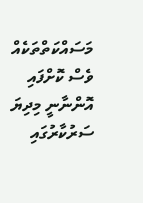މަސައްކަތްތަކެއް ވެސް ކޮށްފައި އޮންނާނީ މިދިޔަ ސަރުކާރުގައި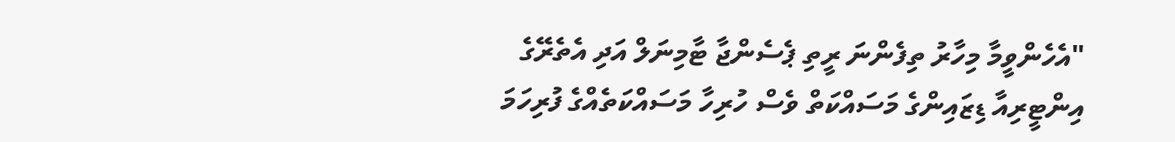"އެހެންވީމާ މިހާރު ތިފެންނަ ރީތި ޕެސެންޖާ ޓާމިނަލް އަދި އެތެރޭގެ އިންޓީރިއާ ޑިޒައިންގެ މަސައްކަތް ވެސް ހުރިހާ މަސައްކަތެއްގެ ފުރިހަމަ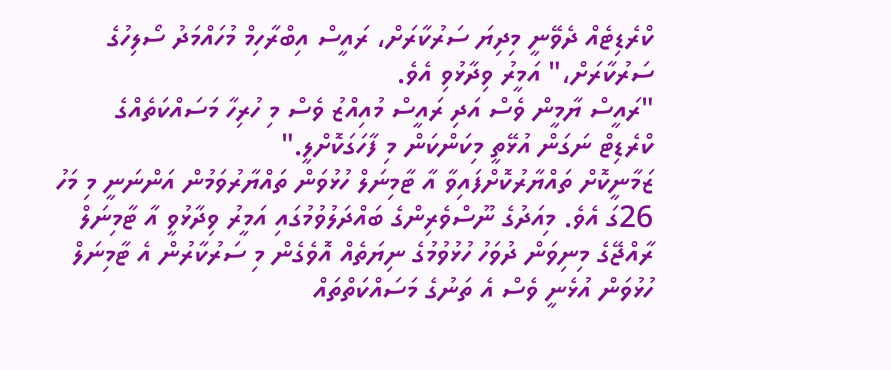ކްރެޑިޓެއް ދެވޭނީ މިދިޔަ ސަރުކާރަށް، ރައީސް އިބްރާހިމް މުހައްމަދު ސޯލިހުގެ ސަރުކާރަށް،" އަމީރު ވިދާޅުވި އެވެ.
"ރައީސް ޔާމީން ވެސް އަދި ރައީސް މުއިއްޒު ވެސް މި ހުރިހާ މަސައްކަތެއްގެ ކްރެޑިޓް ނަގަން އުޅޭތީ މިކަންކަން މި ފާހަގަކޮށްލީ."
ޒަމާނީކޮށް ތައްޔާރުކޮށްފައިވާ އާ ޓާމިނަލް ހުޅުވަން ތައްޔާރުވަމުން އަންނަނީ މި މަހު 26ގަ އެވެ. މިއަދުގެ ނޫސްވެރިންގެ ބައްދަލުވުމުގައި އަމީރު ވިދާޅުވީ އާ ޓާމިނަލް ރާއްޖޭގެ މިނިވަން ދުވަހު ހުޅުވުމުގެ ނިޔަތެއް އޮވެގެން މި ސަރުކާރުން އެ ޓާމިނަލް ހުޅުވަން އުޅެނީ ވެސް އެ ތަނުގެ މަސައްކަތްތައް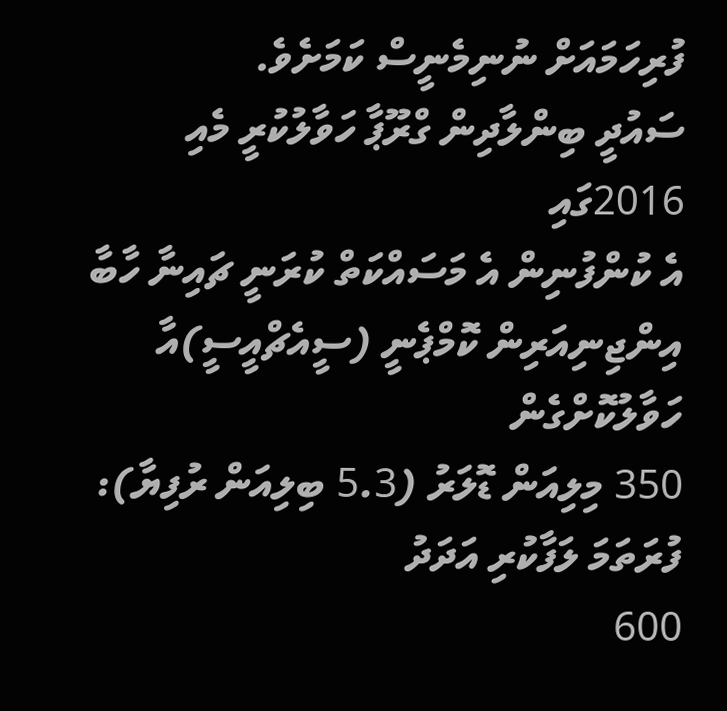ފުރިހަމައަށް ނުނިމެނީސް ކަމަށެވެ.
ސައުދީ ބިންލާދިން ގްރޫޕާ ހަވާލުކުރީ މެއި 2016ގައި
އެ ކުންފުނިން އެ މަސައްކަތް ކުރަނީ ޗައިނާ ހާބާ އިންޖިނިއަރިން ކޮމްޕެނީ (ސީއެޗްއީސީ)އާ ހަވާލުކޮށްގެން
350 މިލިއަން ޑޮލަރު (5.3 ބިލިއަން ރުފިޔާ): ފުރަތަމަ ލަފާކުރި އަދަދު
600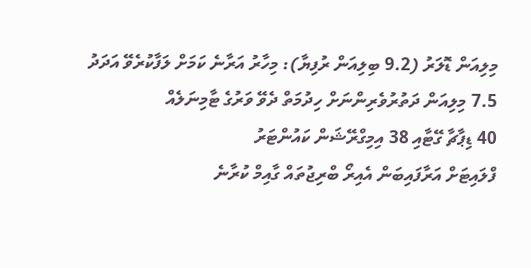މިލިއަން ޑޮލަރު (9.2 ބިލިއަން ރުފިޔާ): މިހާރު އަރާނެ ކަމަށް ލަފާކުރެވޭ އަދަދު
7.5 މިލިއަން ދަތުރުވެރިންނަށް ހިދުމަތް ދެވޭ ވަރުގެ ޓާމިނަލެއް
40 ޑިޕާޗާ ގޭޓާއި 38 އިމިގްރޭޝަން ކައުންޓަރު
ފްލައިޓަށް އަރާފައިބަން އެއިރޯ ބްރިޖުތައް ގާއިމް ކުރާނެ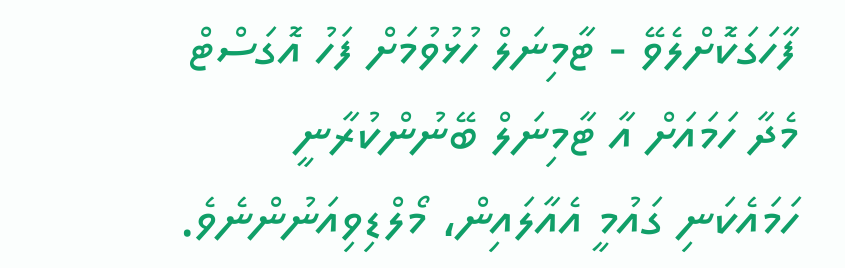ފާހަގަކޮށްލެވޭ - ޓާމިނަލް ހުޅުވުމަށް ފަހު އޮގަސްޓް މެދާ ހަމައަށް އާ ޓާމިނަލް ބޭނުންކުރާނީ ހަމައެކަނި ގައުމީ އެއާލައިން، މޯލްޑިވިއަނުންނެވެ.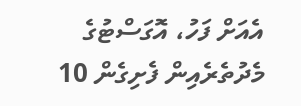އެއަށް ފަހު، އޮގަސްޓުގެ މެދުތެރެއިން ފެށިގެން 10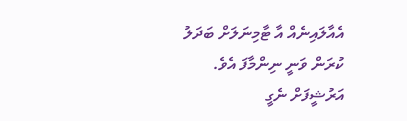އެއާލައިނެއް އާ ޓާމިނަލަށް ބަދަލު ކުރަން ވަނީ ނިންމާފަ އެވެ.
އަރުޝީފަށް ނެގީ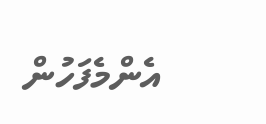އެންމެފަހުން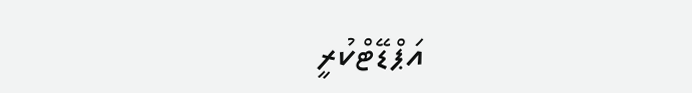އަޕްޑޭޓްކުރީ